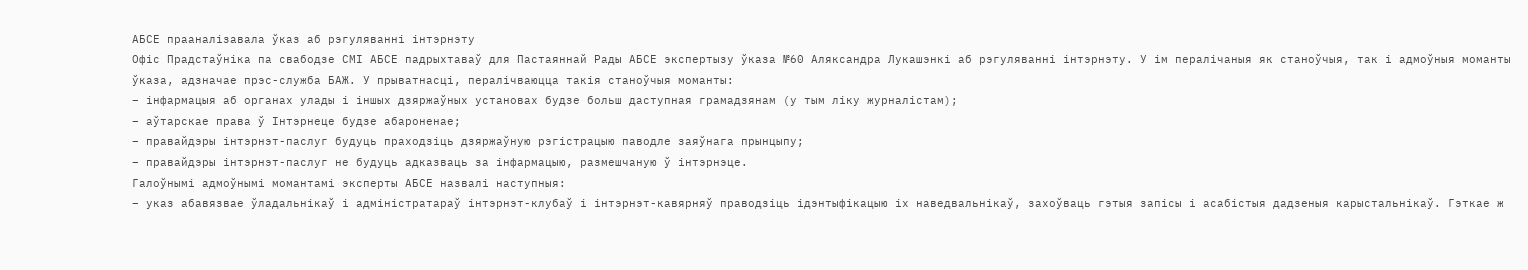АБСЕ прааналізавала ўказ аб рэгуляванні інтэрнэту
Офіс Прадстаўніка па свабодзе СМІ АБСЕ падрыхтаваў для Пастаяннай Рады АБСЕ экспертызу ўказа №60 Аляксандра Лукашэнкі аб рэгуляванні інтэрнэту. У ім пералічаныя як станоўчыя, так і адмоўныя моманты ўказа, адзначае прэс-служба БАЖ. У прыватнасці, пералічваюцца такія станоўчыя моманты:
– інфармацыя аб органах улады і іншых дзяржаўных установах будзе больш даступная грамадзянам (у тым ліку журналістам);
– аўтарскае права ў Інтэрнеце будзе абароненае;
– правайдэры інтэрнэт-паслуг будуць праходзіць дзяржаўную рэгістрацыю паводле заяўнага прынцыпу;
– правайдэры інтэрнэт-паслуг не будуць адказваць за інфармацыю, размешчаную ў інтэрнэце.
Галоўнымі адмоўнымі момантамі эксперты АБСЕ назвалі наступныя:
– указ абавязвае ўладальнікаў і адміністратараў інтэрнэт-клубаў і інтэрнэт-кавярняў праводзіць ідэнтыфікацыю іх наведвальнікаў, захоўваць гэтыя запісы і асабістыя дадзеныя карыстальнікаў. Гэткае ж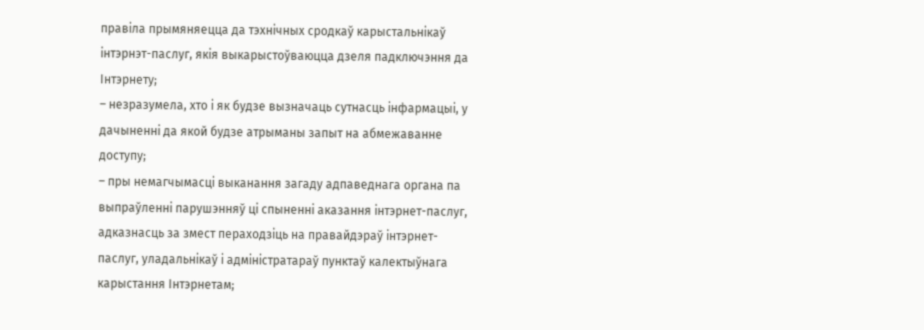правіла прымяняецца да тэхнічных сродкаў карыстальнікаў інтэрнэт-паслуг, якія выкарыстоўваюцца дзеля падключэння да Інтэрнету;
– незразумела, хто і як будзе вызначаць сутнасць інфармацыі, у дачыненні да якой будзе атрыманы запыт на абмежаванне доступу;
– пры немагчымасці выканання загаду адпаведнага органа па выпраўленні парушэнняў ці спыненні аказання інтэрнет-паслуг, адказнасць за змест пераходзіць на правайдэраў інтэрнет-паслуг, уладальнікаў і адміністратараў пунктаў калектыўнага карыстання Інтэрнетам;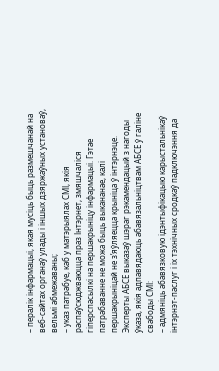– пералік інфармацыі, якая мусіць быць размешчанай на веб-сайтах органаў улады і іншых дзяржаўных установаў, вельмі абмежаваны;
– указ патрабуе, каб у матэрыялах СМІ, якія распаўсюджваюцца праз Інтэрнет, змяшчаліся гіперспасылкі на першакрыніцу інфармацыі. Гэтае патрабаванне не можа быць выкананае, калі першакрыніцай не з’яўляецца крыніца ў інтэрнэце.
Эксперты АБСЕ выказаў шэраг рэкамендацый з нагоды ўказа, якія адпавядаюць абавязальніцтвам АБСЕ ў галіне свабоды СМІ:
– адмяніць абавязковую ідэнтыфікацыю карыстальнікаў інтэрнэт-паслуг і іх тэхнічных сродкаў падключэння да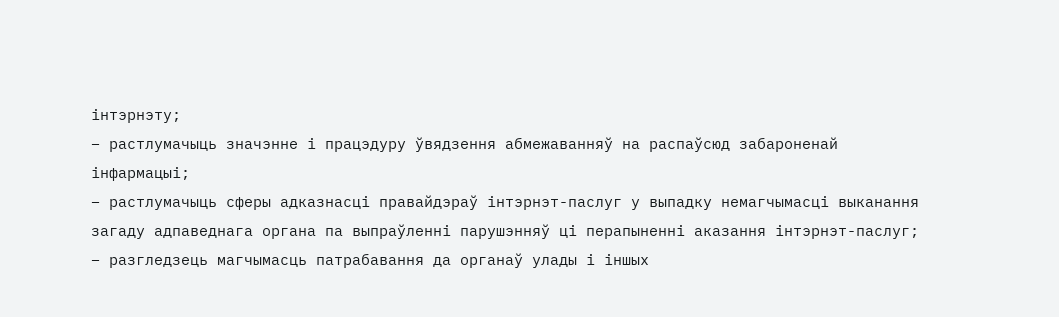інтэрнэту;
– растлумачыць значэнне і працэдуру ўвядзення абмежаванняў на распаўсюд забароненай інфармацыі;
– растлумачыць сферы адказнасці правайдэраў інтэрнэт-паслуг у выпадку немагчымасці выканання загаду адпаведнага органа па выпраўленні парушэнняў ці перапыненні аказання інтэрнэт-паслуг;
– разгледзець магчымасць патрабавання да органаў улады і іншых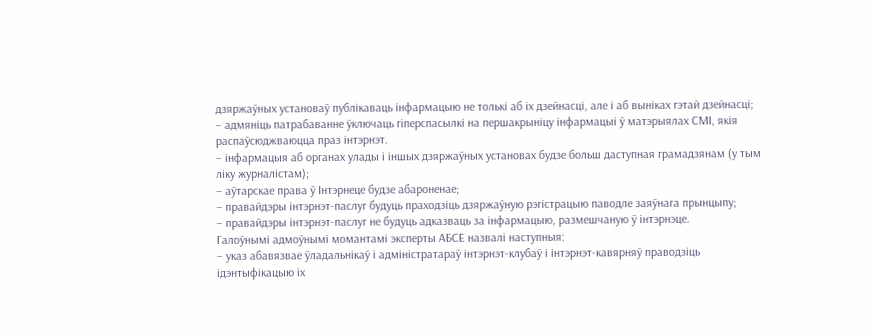дзяржаўных установаў публікаваць інфармацыю не толькі аб іх дзейнасці, але і аб выніках гэтай дзейнасці;
– адмяніць патрабаванне ўключаць гіперспасылкі на першакрыніцу інфармацыі ў матэрыялах СМІ, якія распаўсюджваюцца праз інтэрнэт.
– інфармацыя аб органах улады і іншых дзяржаўных установах будзе больш даступная грамадзянам (у тым ліку журналістам);
– аўтарскае права ў Інтэрнеце будзе абароненае;
– правайдэры інтэрнэт-паслуг будуць праходзіць дзяржаўную рэгістрацыю паводле заяўнага прынцыпу;
– правайдэры інтэрнэт-паслуг не будуць адказваць за інфармацыю, размешчаную ў інтэрнэце.
Галоўнымі адмоўнымі момантамі эксперты АБСЕ назвалі наступныя:
– указ абавязвае ўладальнікаў і адміністратараў інтэрнэт-клубаў і інтэрнэт-кавярняў праводзіць ідэнтыфікацыю іх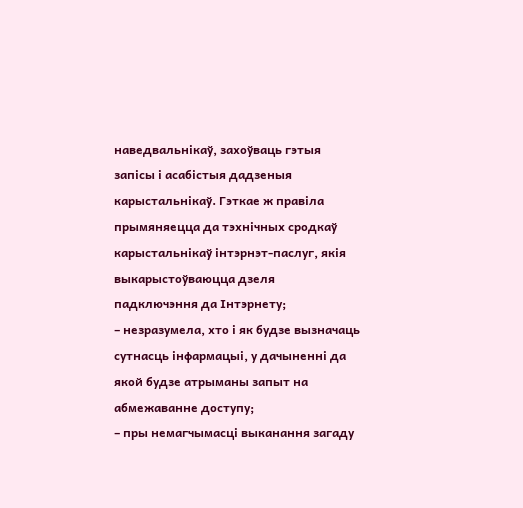наведвальнікаў, захоўваць гэтыя запісы і асабістыя дадзеныя карыстальнікаў. Гэткае ж правіла прымяняецца да тэхнічных сродкаў карыстальнікаў інтэрнэт-паслуг, якія выкарыстоўваюцца дзеля падключэння да Інтэрнету;
– незразумела, хто і як будзе вызначаць сутнасць інфармацыі, у дачыненні да якой будзе атрыманы запыт на абмежаванне доступу;
– пры немагчымасці выканання загаду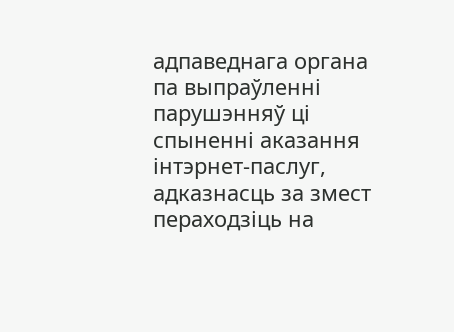адпаведнага органа па выпраўленні парушэнняў ці спыненні аказання інтэрнет-паслуг, адказнасць за змест пераходзіць на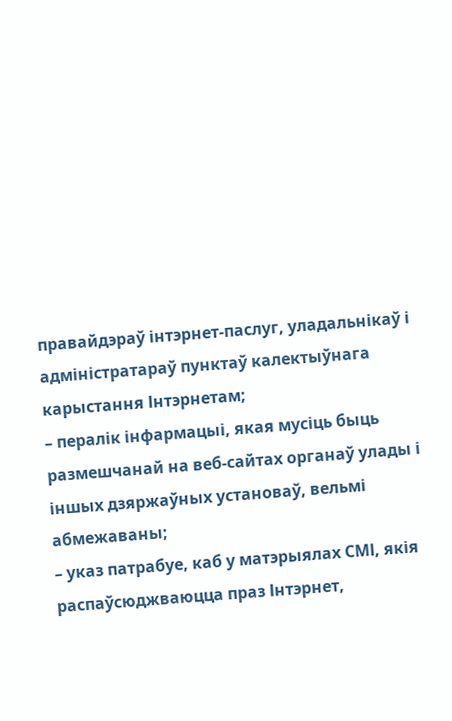правайдэраў інтэрнет-паслуг, уладальнікаў і адміністратараў пунктаў калектыўнага карыстання Інтэрнетам;
– пералік інфармацыі, якая мусіць быць размешчанай на веб-сайтах органаў улады і іншых дзяржаўных установаў, вельмі абмежаваны;
– указ патрабуе, каб у матэрыялах СМІ, якія распаўсюджваюцца праз Інтэрнет,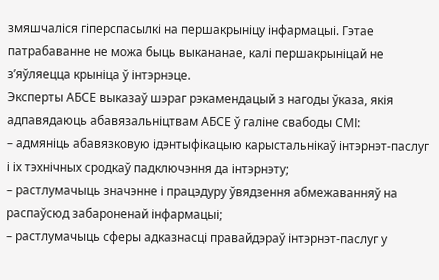змяшчаліся гіперспасылкі на першакрыніцу інфармацыі. Гэтае патрабаванне не можа быць выкананае, калі першакрыніцай не з’яўляецца крыніца ў інтэрнэце.
Эксперты АБСЕ выказаў шэраг рэкамендацый з нагоды ўказа, якія адпавядаюць абавязальніцтвам АБСЕ ў галіне свабоды СМІ:
– адмяніць абавязковую ідэнтыфікацыю карыстальнікаў інтэрнэт-паслуг і іх тэхнічных сродкаў падключэння да інтэрнэту;
– растлумачыць значэнне і працэдуру ўвядзення абмежаванняў на распаўсюд забароненай інфармацыі;
– растлумачыць сферы адказнасці правайдэраў інтэрнэт-паслуг у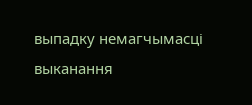выпадку немагчымасці выканання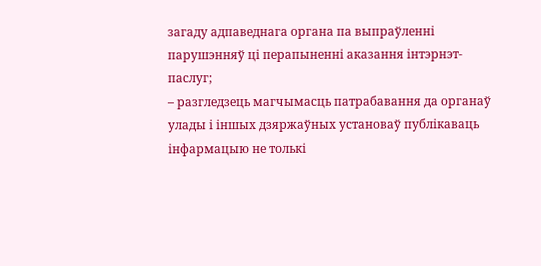загаду адпаведнага органа па выпраўленні парушэнняў ці перапыненні аказання інтэрнэт-паслуг;
– разгледзець магчымасць патрабавання да органаў улады і іншых дзяржаўных установаў публікаваць інфармацыю не толькі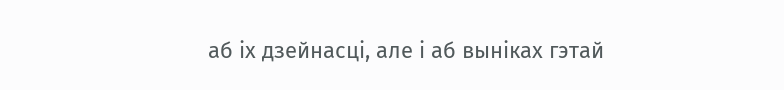аб іх дзейнасці, але і аб выніках гэтай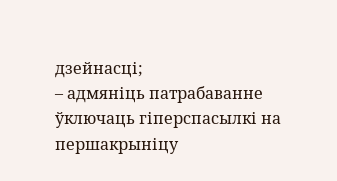дзейнасці;
– адмяніць патрабаванне ўключаць гіперспасылкі на першакрыніцу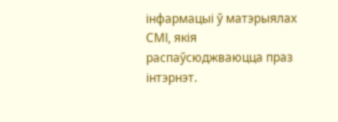інфармацыі ў матэрыялах СМІ, якія распаўсюджваюцца праз інтэрнэт.